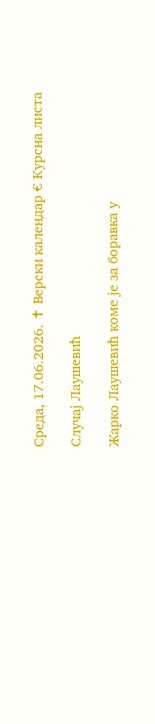Среда, 17.06.2026. ✝ Верски календар € Курсна листа

Случај Лаушевић

Жарко Лаушевић коме је за боравка у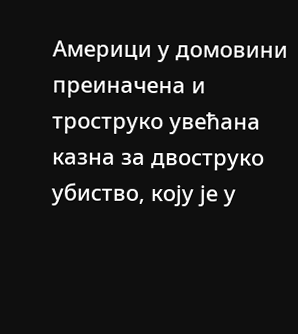Америци у домовини преиначена и троструко увећана казна за двоструко убиство, коју је у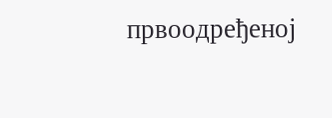првоодређеној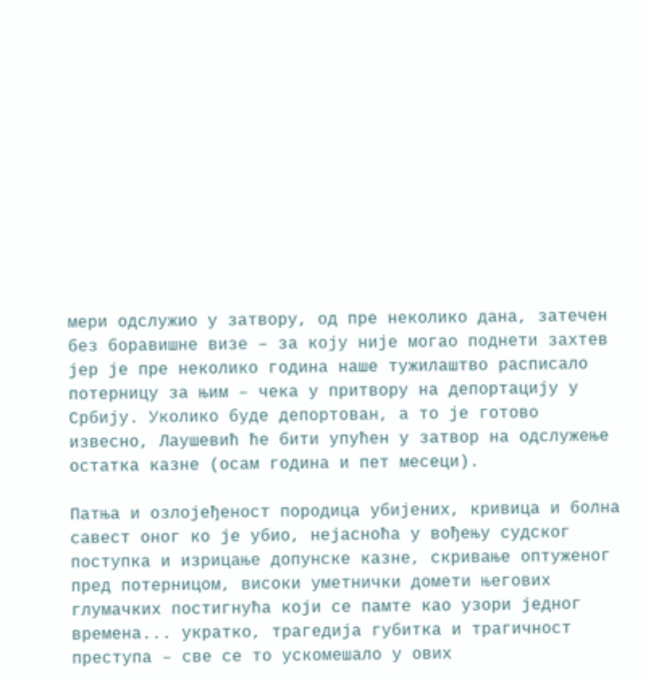мери одслужио у затвору, од пре неколико дана, затечен без боравишне визе – за коју није могао поднети захтев јер је пре неколико година наше тужилаштво расписало потерницу за њим – чека у притвору на депортацију у Србију. Уколико буде депортован, а то је готово извесно, Лаушевић ће бити упућен у затвор на одслужење остатка казне (осам година и пет месеци).

Патња и озлојеђеност породица убијених, кривица и болна савест оног ко је убио, нејасноћа у вођењу судског поступка и изрицање допунске казне, скривање оптуженог пред потерницом, високи уметнички домети његових глумачких постигнућа који се памте као узори једног времена... укратко, трагедија губитка и трагичност преступа – све се то ускомешало у ових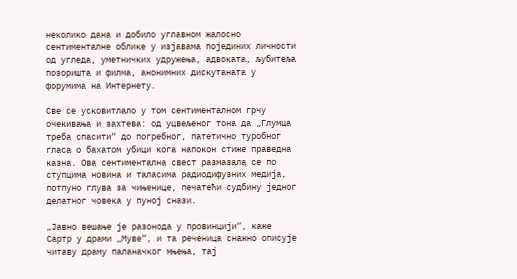неколико дана и добило углавном жалосно сентименталне облике у изјавама појединих личности од угледа, уметничких удружења, адвоката, љубитеља позоришта и филма, анонимних дискутаната у форумима на Интернету.

Све се усковитлало у том сентименталном грчу очекивања и захтева: од уцвељеног тона да „Глумца треба спасити“ до погребног, патетично туробног гласа о бахатом убици кога напокон стиже праведна казна. Ова сентиментална свест размазала се по ступцима новина и таласима радиодифузних медија, потпуно глува за чињенице, печатећи судбину једног делатног човека у пуној снази.

„Јавно вешање је разонода у провинцији“, каже Сартр у драми „Муве“, и та реченица снажно описује читаву драму паланачког мњења, тај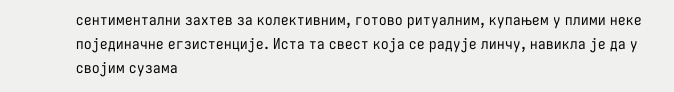сентиментални захтев за колективним, готово ритуалним, купањем у плими неке појединачне егзистенције. Иста та свест која се радује линчу, навикла је да у својим сузама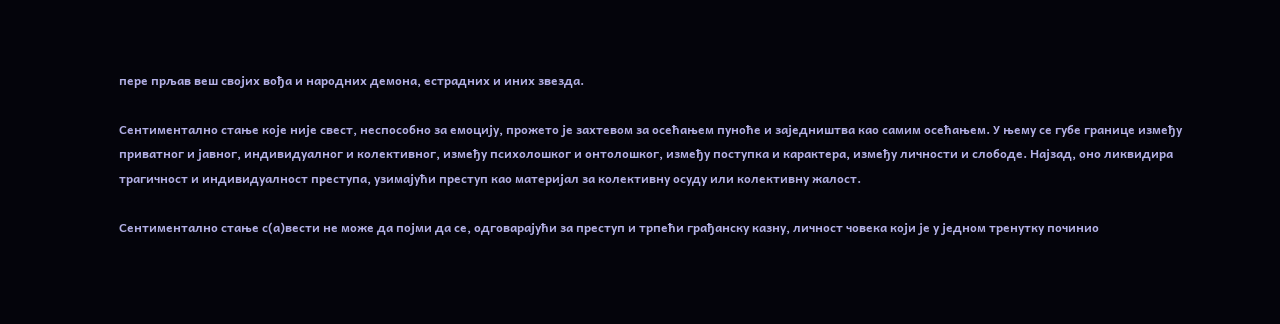пере прљав веш својих вођа и народних демона, естрадних и иних звезда.

Сентиментално стање које није свест, неспособно за емоцију, прожето је захтевом за осећањем пуноће и заједништва као самим осећањем. У њему се губе границе између приватног и јавног, индивидуалног и колективног, између психолошког и онтолошког, између поступка и карактера, између личности и слободе. Најзад, оно ликвидира трагичност и индивидуалност преступа, узимајући преступ као материјал за колективну осуду или колективну жалост.

Сентиментално стање с(а)вести не може да појми да се, одговарајући за преступ и трпећи грађанску казну, личност човека који је у једном тренутку починио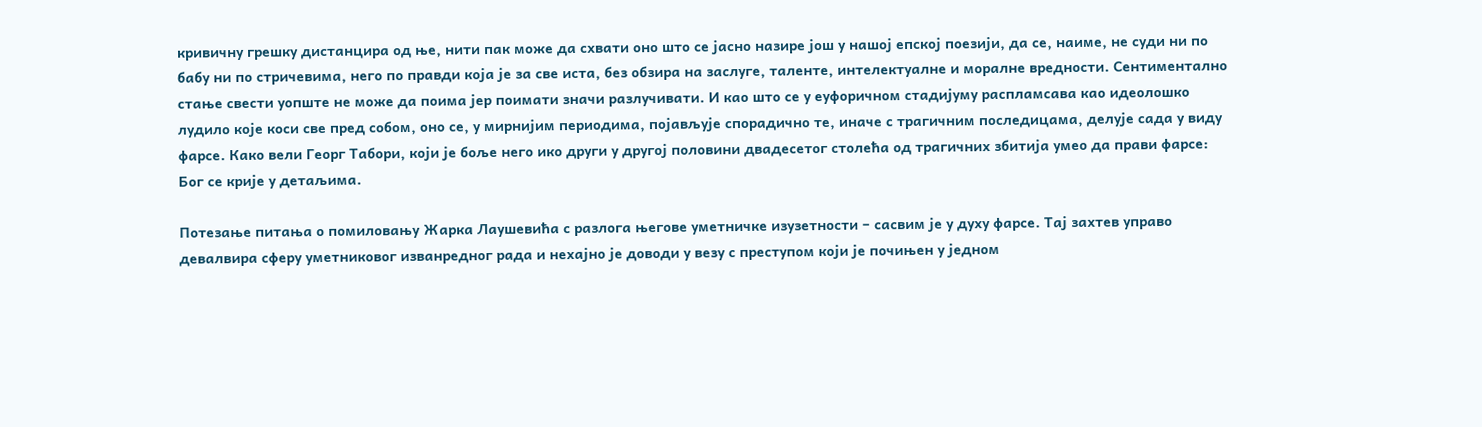кривичну грешку дистанцира од ње, нити пак може да схвати оно што се јасно назире још у нашој епској поезији, да се, наиме, не суди ни по бабу ни по стричевима, него по правди која је за све иста, без обзира на заслуге, таленте, интелектуалне и моралне вредности. Сентиментално стање свести уопште не може да поима јер поимати значи разлучивати. И као што се у еуфоричном стадијуму распламсава као идеолошко лудило које коси све пред собом, оно се, у мирнијим периодима, појављује спорадично те, иначе с трагичним последицама, делује сада у виду фарсе. Како вели Георг Табори, који је боље него ико други у другој половини двадесетог столећа од трагичних збитија умео да прави фарсе: Бог се крије у детаљима.

Потезање питања о помиловању Жарка Лаушевића с разлога његове уметничке изузетности – сасвим је у духу фарсе. Тај захтев управо девалвира сферу уметниковог изванредног рада и нехајно је доводи у везу с преступом који је почињен у једном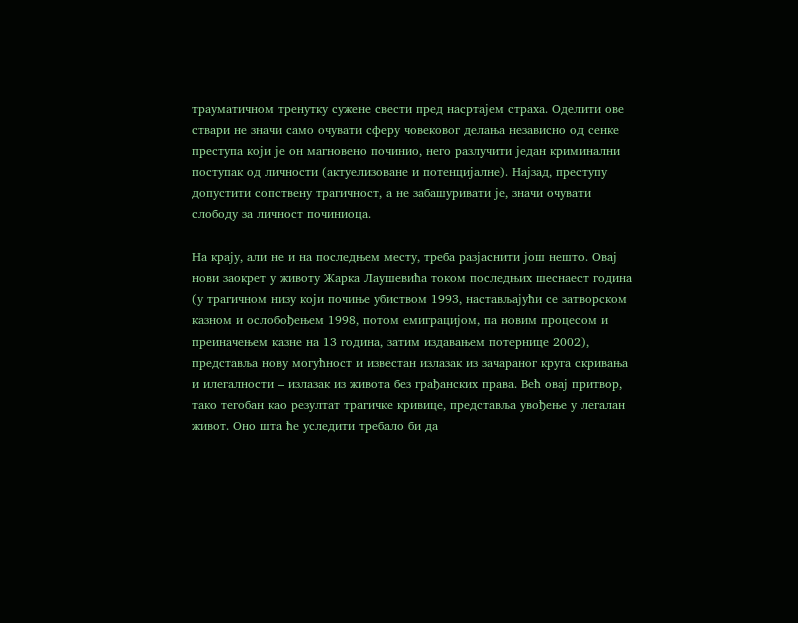трауматичном тренутку сужене свести пред насртајем страха. Оделити ове ствари не значи само очувати сферу човековог делања независно од сенке преступа који је он магновено починио, него разлучити један криминални поступак од личности (актуелизоване и потенцијалне). Најзад, преступу допустити сопствену трагичност, а не забашуривати је, значи очувати слободу за личност починиоца.

На крају, али не и на последњем месту, треба разјаснити још нешто. Овај нови заокрет у животу Жарка Лаушевића током последњих шеснаест година (у трагичном низу који почиње убиством 1993, настављајући се затворском казном и ослобођењем 1998, потом емиграцијом, па новим процесом и преиначењем казне на 13 година, затим издавањем потернице 2002), представља нову могућност и известан излазак из зачараног круга скривања и илегалности – излазак из живота без грађанских права. Већ овај притвор, тако тегобан као резултат трагичке кривице, представља увођење у легалан живот. Оно шта ће уследити требало би да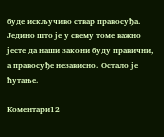буде искључиво ствар правосуђа. Једино што је у свему томе важно јесте да наши закони буду правични, а правосуђе независно. Остало је ћутање.

Коментари12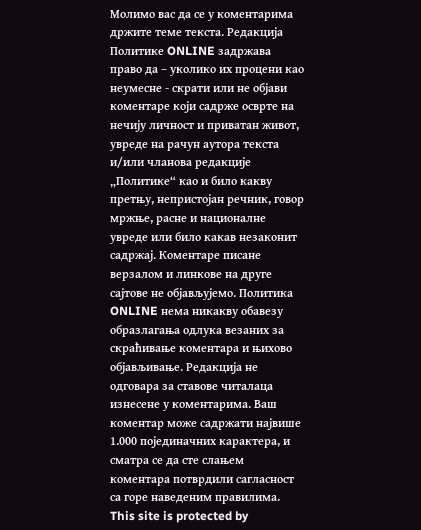Молимо вас да се у коментарима држите теме текста. Редакција Политике ONLINE задржава право да – уколико их процени као неумесне - скрати или не објави коментаре који садрже осврте на нечију личност и приватан живот, увреде на рачун аутора текста и/или чланова редакције „Политике“ као и било какву претњу, непристојан речник, говор мржње, расне и националне увреде или било какав незаконит садржај. Коментаре писане верзалом и линкове на друге сајтове не објављујемо. Политика ONLINE нема никакву обавезу образлагања одлука везаних за скраћивање коментара и њихово објављивање. Редакција не одговара за ставове читалаца изнесене у коментарима. Ваш коментар може садржати највише 1.000 појединачних карактера, и сматра се да сте слањем коментара потврдили сагласност са горе наведеним правилима.
This site is protected by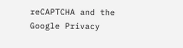reCAPTCHA and the Google Privacy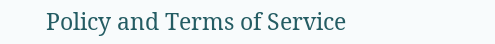Policy and Terms of Service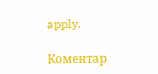apply.

Комeнтар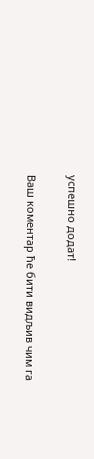успeшно додат!

Ваш комeнтар ћe бити видљив чим га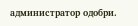администратор одобри.